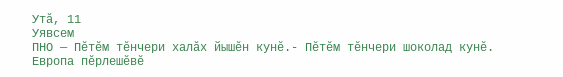Утӑ, 11
Уявсем
ПНО — Пӗтӗм тӗнчери халӑх йышӗн кунӗ.- Пӗтӗм тӗнчери шоколад кунӗ.
Европа пĕрлешĕвĕ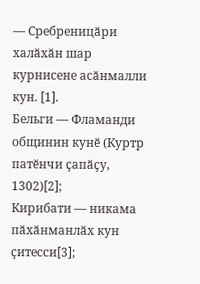— Сребреницӑри халӑхӑн шар курнисене асӑнмалли кун. [1].
Бельги — Фламанди общинин кунӗ (Куртр патӗнчи ҫапӑҫу, 1302)[2];
Кирибати — никама пӑхӑнманлӑх кун ҫитесси[3];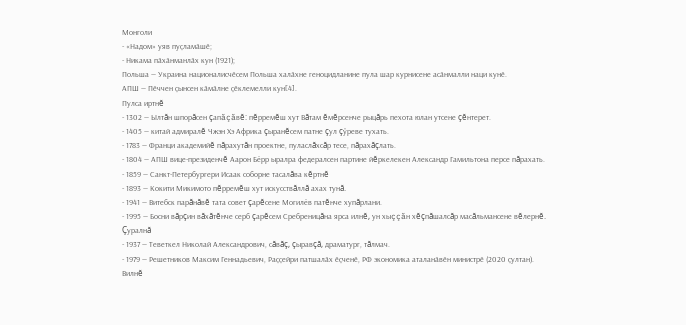Монголи
- «Надом» уяв пуҫламӑшӗ;
- Никама пӑхӑнманлӑх кун (1921);
Польша — Украина националисчӗсем Польша халӑхне геноцидланине пула шар курнисене асӑнмалли наци кунӗ.
АПШ — Пӗччен ҫынсен кӑмӑлне ҫӗклемелли кун[4].
Пулса иртнĕ
- 1302 — Ылтăн шпорăсен çапăçăвĕ: пĕрремĕш хут Вăтам ĕмĕрсенче рыцăрь пехота юлан утсене çĕнтерет.
- 1405 — китай адмиралĕ Чжэн Хэ Африка çыранĕсем патне çул çӳреве тухать.
- 1783 — Франци академийĕ пăрахутăн проектне, пуласлăхсăр тесе, пăрахăçлать.
- 1804 — АПШ вице-президенчĕ Аарон Бёрр ыралра федералсен партине йĕркелекен Александр Гамильтона персе пăрахать.
- 1859 — Санкт-Петербургери Исаак соборне тасалăва кĕртнĕ
- 1893 — Кокити Микимото пĕрремĕш хут искусствăллă ахах тунă.
- 1941 — Витебск парăнăвĕ тата совет çарĕсене Могилёв патĕнче хупăрлани.
- 1995 — Босни вăрçин вăхăтĕнче серб çарĕсем Сребреницăна ярса илнĕ, ун хыççăн хĕçпăшалсăр масăльмансене вĕлернĕ.
Çуралнă
- 1937 — Теветкел Николай Александрович, сăвăç, çыравçă, драматург, тăлмач.
- 1979 — Решетников Максим Геннадьевич, Раҫҫейри патшалӑх ӗҫченӗ, РФ экономика аталанӑвӗн министрӗ (2020 ҫултан).
Вилнĕ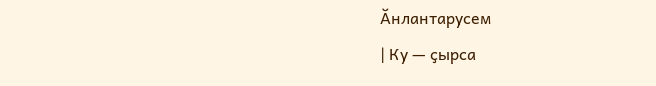Ӑнлантарусем
| Ку — ҫырса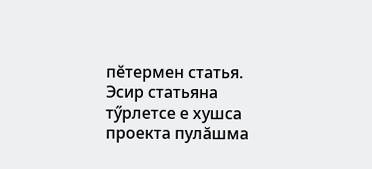пӗтермен статья. Эсир статьяна тӳрлетсе е хушса проекта пулăшма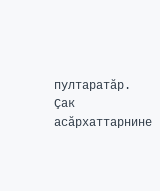пултаратăр. Çак асăрхаттарнине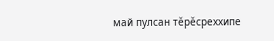май пулсан тĕрĕсреххипе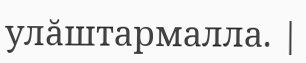улăштармалла. |